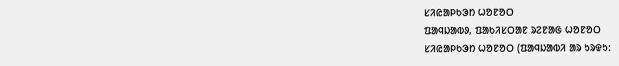ᱥᱤᱭᱟᱞᱠᱳᱴ ᱦᱚᱱᱚᱛ
ᱯᱟᱧᱡᱟᱵᱽ, ᱯᱟᱠᱤᱥᱛᱟᱱ ᱨᱮᱱᱟᱜ ᱦᱚᱱᱚᱛ
ᱥᱤᱭᱟᱞᱠᱳᱴ ᱦᱚᱱᱚᱛ (ᱯᱟᱧᱡᱟᱵᱤ ᱟᱨ ᱩᱨᱫᱩ: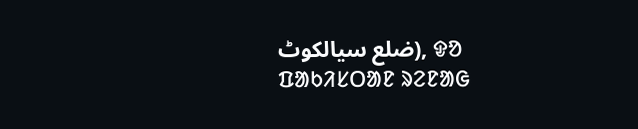ضلع سیالکوٹ), ᱫᱚ ᱯᱟᱠᱤᱥᱛᱟᱱ ᱨᱮᱱᱟᱜ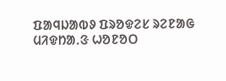ᱯᱟᱧᱡᱟᱵᱽ ᱯᱨᱚᱫᱮᱥ ᱨᱮᱱᱟᱜ ᱢᱤᱫᱴᱟᱹᱝ ᱦᱚᱱᱚᱛ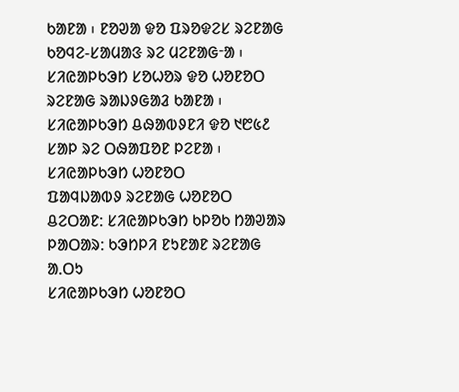ᱠᱟᱱᱟ ᱾ ᱱᱚᱣᱟ ᱫᱚ ᱯᱨᱚᱫᱮᱥ ᱨᱮᱱᱟᱜ ᱠᱚᱧᱮ-ᱥᱟᱢᱟᱝ ᱨᱮ ᱢᱮᱱᱟᱜᱼᱟ ᱾ ᱥᱤᱭᱟᱞᱠᱳᱴ ᱥᱚᱦᱚᱨ ᱫᱚ ᱦᱚᱱᱚᱛ ᱨᱮᱱᱟᱜ ᱨᱟᱡᱽᱜᱟᱲ ᱠᱟᱱᱟ ᱾ ᱥᱤᱭᱟᱞᱠᱳᱴ ᱪᱷᱟᱵᱽᱱᱤ ᱫᱚ ᱑᱘᱕᱒ ᱥᱟᱞ ᱨᱮ ᱛᱷᱟᱯᱚᱱ ᱞᱮᱱᱟ ᱾
ᱥᱤᱭᱟᱞᱠᱳᱴ ᱦᱚᱱᱚᱛ
ᱯᱟᱧᱡᱟᱵᱽ ᱨᱮᱱᱟᱜ ᱦᱚᱱᱚᱛ
ᱪᱮᱛᱟᱱ: ᱥᱤᱭᱟᱞᱠᱳᱴ ᱠᱞᱚᱠ ᱴᱟᱣᱟᱨ
ᱞᱟᱛᱟᱨ: ᱠᱳᱴᱞᱤ ᱱᱩᱱᱟᱱ ᱨᱮᱱᱟᱜ ᱟᱹᱛᱩ
ᱥᱤᱭᱟᱞᱠᱳᱴ ᱦᱚᱱᱚᱛ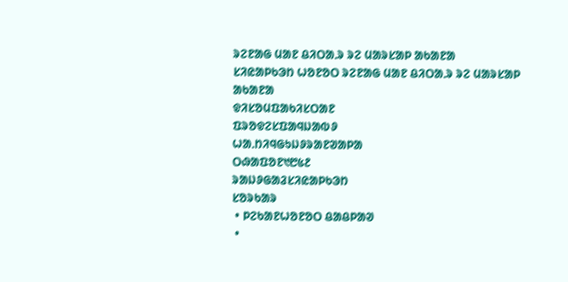ᱨᱮᱱᱟᱜ ᱢᱟᱱ ᱪᱤᱛᱟᱹᱨ ᱨᱮ ᱢᱟᱨᱥᱟᱞ ᱟᱠᱟᱱᱟ
ᱥᱤᱭᱟᱞᱠᱳᱴ ᱦᱚᱱᱚᱛ ᱨᱮᱱᱟᱜ ᱢᱟᱱ ᱪᱤᱛᱟᱹᱨ ᱨᱮ ᱢᱟᱨᱥᱟᱞ ᱟᱠᱟᱱᱟ
ᱫᱤᱥᱚᱢᱯᱟᱠᱤᱥᱛᱟᱱ
ᱯᱨᱚᱫᱮᱥᱯᱟᱧᱡᱟᱵᱽ
ᱦᱟᱹᱴᱤᱧᱜᱩᱡᱽᱨᱟᱱᱣᱟᱞᱟ
ᱛᱷᱟᱯᱚᱱ᱑᱘᱕᱒
ᱨᱟᱡᱽᱜᱟᱲᱥᱤᱭᱟᱞᱠᱳᱴ
ᱥᱚᱨᱠᱟᱨ
 • ᱞᱮᱠᱟᱱᱦᱚᱱᱚᱛ ᱪᱟᱪᱞᱟᱣ
 •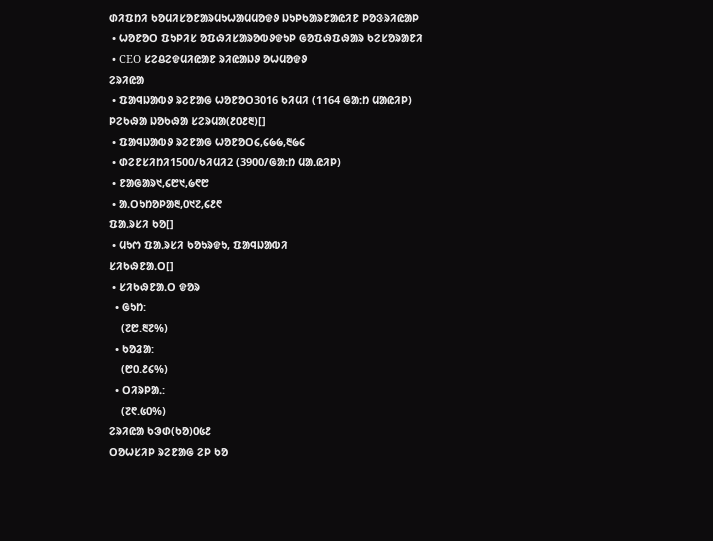ᱰᱤᱯᱴᱤ ᱠᱚᱢᱤᱥᱚᱱᱟᱨᱢᱩᱦᱟᱢᱢᱚᱫᱽ ᱡᱩᱞᱠᱟᱨᱱᱟᱭᱤᱱ ᱞᱚᱝᱨᱤᱭᱟᱞ
 • ᱦᱚᱱᱚᱛ ᱯᱩᱞᱤᱥ ᱚᱯᱷᱤᱥᱟᱨᱚᱵᱽᱫᱩᱞ ᱜᱚᱯᱷᱯᱷᱟᱨ ᱠᱮᱥᱚᱨᱟᱱᱤ
 • CEO ᱥᱮᱪᱮᱫᱢᱤᱭᱟᱱ ᱨᱤᱭᱟᱡᱽ ᱚᱦᱢᱚᱫᱽ
ᱮᱨᱤᱭᱟ
 • ᱯᱟᱧᱡᱟᱵᱽ ᱨᱮᱱᱟᱜ ᱦᱚᱱᱚᱛ3016 ᱠᱤᱢᱤ (1164 ᱜᱟᱺᱴ ᱢᱟᱭᱤᱞ)
ᱞᱮᱠᱷᱟ ᱡᱚᱠᱷᱟ ᱥᱮᱨᱢᱟ(᱒᱐᱒᱓)[]
 • ᱯᱟᱧᱡᱟᱵᱽ ᱨᱮᱱᱟᱜ ᱦᱚᱱᱚᱛ᱔,᱔᱙᱙,᱓᱙᱔
 • ᱰᱮᱱᱥᱤᱴᱤ1500/ᱠᱤᱢᱤ2 (3900/ᱜᱟᱺᱴ ᱢᱟᱹᱭᱤᱞ)
 • ᱱᱟᱜᱟᱨ᱑,᱔᱘᱑,᱙᱖᱘
 • ᱟᱹᱛᱩᱴᱚᱞᱟ᱓,᱐᱑᱗,᱔᱒᱖
ᱯᱟᱹᱨᱥᱤ ᱠᱚ[]
 • ᱢᱩᱬ ᱯᱟᱹᱨᱥᱤ ᱠᱚᱩᱨᱫᱩ, ᱯᱟᱧᱡᱟᱵᱤ
ᱥᱤᱠᱷᱱᱟᱹᱛ[]
 • ᱥᱤᱠᱷᱱᱟᱹᱛ ᱫᱚᱨ
  • ᱜᱩᱴ:
    (᱗᱘.᱓᱗%)
  • ᱠᱚᱲᱟ:
    (᱘᱐.᱒᱔%)
  • ᱛᱤᱨᱞᱟᱹ:
    (᱗᱖.᱕᱐%)
ᱮᱨᱤᱭᱟ ᱠᱳᱰ(ᱠᱚ)᱐᱕᱒
ᱛᱚᱦᱥᱤᱞ ᱨᱮᱱᱟᱜ ᱮᱞ ᱠᱚ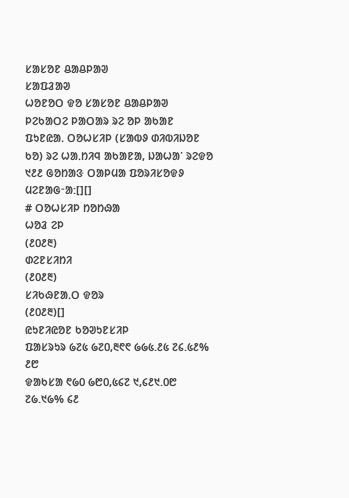ᱥᱟᱥᱚᱱ ᱪᱟᱪᱞᱟᱣ
ᱥᱟᱯᱲᱟᱣ
ᱦᱚᱱᱚᱛ ᱫᱚ ᱥᱟᱥᱚᱱ ᱪᱟᱪᱞᱟᱣ ᱞᱮᱠᱟᱛᱮ ᱞᱟᱛᱟᱨ ᱨᱮ ᱚᱞ ᱟᱠᱟᱱ ᱯᱩᱱᱭᱟᱹ ᱛᱚᱦᱥᱤᱞ (ᱥᱟᱵᱽ ᱰᱤᱵᱤᱡᱚᱱ ᱠᱚ) ᱨᱮ ᱦᱟᱹᱴᱤᱧ ᱟᱠᱟᱱᱟ, ᱡᱟᱦᱟᱸ ᱨᱮᱫᱚ ᱑᱒᱒ ᱜᱚᱴᱟᱝ ᱛᱟᱞᱢᱟ ᱯᱚᱨᱤᱥᱚᱫᱽ ᱢᱮᱱᱟᱜᱼᱟ:[][]
# ᱛᱚᱦᱥᱤᱞ ᱴᱚᱴᱷᱟ
ᱦᱚᱲ ᱮᱞ
(᱒᱐᱒᱓)
ᱰᱮᱱᱥᱤᱴᱤ
(᱒᱐᱒᱓)
ᱥᱤᱠᱷᱱᱟᱹᱛ ᱫᱚᱨ
(᱒᱐᱒᱓)[]
ᱭᱩᱱᱤᱭᱚᱱ ᱠᱚᱣᱩᱱᱥᱤᱞ
ᱯᱟᱥᱨᱩᱨ ᱙᱗᱕ ᱙᱗᱐,᱓᱖᱖ ᱙᱙᱕.᱒᱕ ᱗᱔.᱕᱒% ᱒᱘
ᱫᱟᱠᱥᱟ ᱖᱙᱐ ᱙᱘᱐,᱕᱔᱗ ᱑,᱔᱒᱑.᱐᱘ ᱗᱙.᱑᱙% ᱔᱒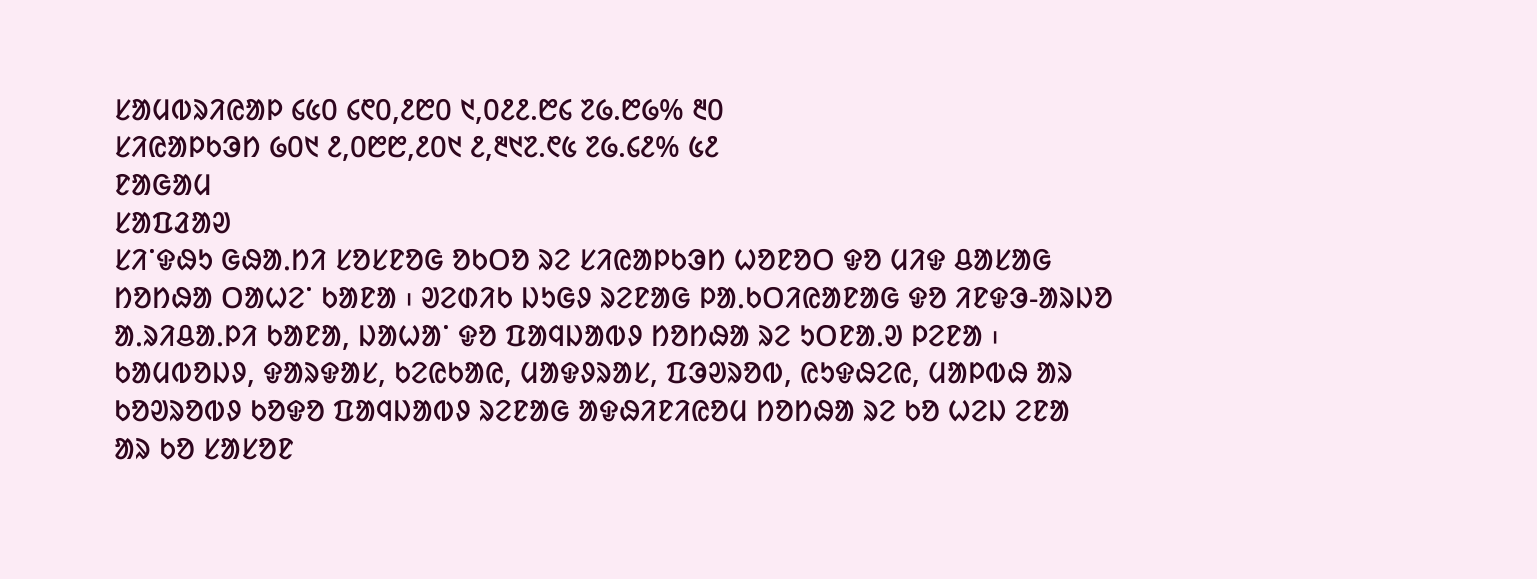ᱥᱟᱢᱵᱨᱤᱭᱟᱞ ᱔᱕᱐ ᱔᱖᱐,᱒᱘᱐ ᱑,᱐᱒᱒.᱘᱔ ᱗᱙.᱘᱙% ᱓᱐
ᱥᱤᱭᱟᱞᱠᱳᱴ ᱙᱐᱑ ᱒,᱐᱘᱘,᱒᱐᱑ ᱒,᱓᱑᱗.᱖᱕ ᱗᱙.᱔᱒% ᱕᱒
ᱱᱟᱜᱟᱢ
ᱥᱟᱯᱲᱟᱣ
ᱥᱤᱸᱫᱷᱩ ᱜᱷᱟᱹᱴᱤ ᱥᱚᱥᱱᱚᱜ ᱚᱠᱛᱚ ᱨᱮ ᱥᱤᱭᱟᱞᱠᱳᱴ ᱦᱚᱱᱚᱛ ᱫᱚ ᱢᱤᱫ ᱪᱟᱥᱟᱜ ᱴᱚᱴᱷᱟ ᱛᱟᱦᱮᱸ ᱠᱟᱱᱟ ᱾ ᱣᱮᱰᱤᱠ ᱡᱩᱜᱽ ᱨᱮᱱᱟᱜ ᱞᱟᱹᱠᱛᱤᱭᱟᱱᱟᱜ ᱫᱚ ᱤᱱᱫᱳ-ᱟᱨᱡᱚ ᱟᱹᱨᱤᱪᱟᱹᱞᱤ ᱠᱟᱱᱟ, ᱡᱟᱦᱟᱸ ᱫᱚ ᱯᱟᱧᱡᱟᱵᱽ ᱴᱚᱴᱷᱟ ᱨᱮ ᱩᱛᱱᱟᱹᱣ ᱞᱮᱱᱟ ᱾ ᱠᱟᱢᱵᱚᱡᱽ, ᱫᱟᱨᱫᱟᱥ, ᱠᱮᱭᱠᱟᱭ, ᱢᱟᱫᱽᱨᱟᱥ, ᱯᱳᱣᱨᱚᱵ, ᱭᱩᱫᱷᱮᱭ, ᱢᱟᱞᱵᱷ ᱟᱨ ᱠᱚᱣᱨᱚᱵᱽ ᱠᱚᱫᱚ ᱯᱟᱧᱡᱟᱵᱽ ᱨᱮᱱᱟᱜ ᱟᱫᱷᱤᱱᱤᱭᱚᱢ ᱴᱚᱴᱷᱟ ᱨᱮ ᱠᱚ ᱦᱮᱡ ᱮᱱᱟ ᱟᱨ ᱠᱚ ᱥᱟᱥᱚᱱ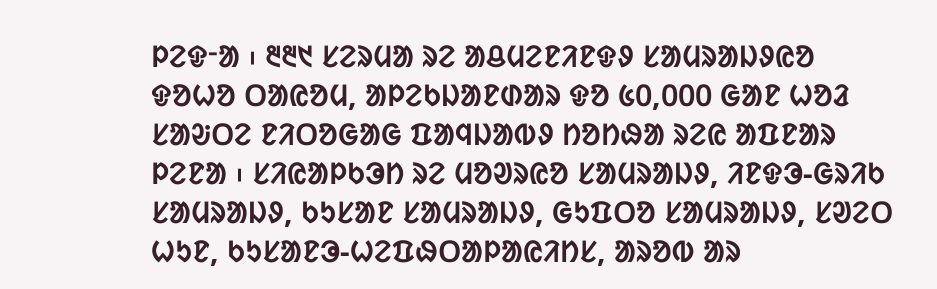ᱞᱮᱫᱼᱟ ᱾ ᱓᱓᱑ ᱥᱮᱨᱢᱟ ᱨᱮ ᱟᱪᱢᱮᱱᱤᱱᱫᱽ ᱥᱟᱢᱨᱟᱡᱽᱭᱚ ᱫᱚᱦᱚ ᱛᱟᱭᱚᱢ, ᱟᱞᱮᱠᱡᱟᱱᱰᱟᱨ ᱫᱚ ᱕᱐,᱐᱐᱐ ᱜᱟᱱ ᱦᱚᱲ ᱥᱟᱶᱛᱮ ᱱᱤᱛᱚᱜᱟᱜ ᱯᱟᱧᱡᱟᱵᱽ ᱴᱚᱴᱷᱟ ᱨᱮᱭ ᱟᱯᱱᱟᱨ ᱞᱮᱱᱟ ᱾ ᱥᱤᱭᱟᱞᱠᱳᱴ ᱨᱮ ᱢᱚᱣᱨᱭᱚ ᱥᱟᱢᱨᱟᱡᱽ, ᱤᱱᱫᱳ-ᱜᱨᱤᱠ ᱥᱟᱢᱨᱟᱡᱽ, ᱠᱩᱥᱟᱱ ᱥᱟᱢᱨᱟᱡᱽ, ᱜᱩᱯᱛᱚ ᱥᱟᱢᱨᱟᱡᱽ, ᱥᱣᱮᱛ ᱦᱩᱱ, ᱠᱩᱥᱟᱱᱳ-ᱦᱮᱯᱷᱛᱟᱞᱟᱭᱤᱴᱥ, ᱟᱨᱚᱵ ᱟᱨ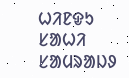ᱦᱤᱱᱫᱩ ᱥᱟᱦᱤ ᱥᱟᱢᱨᱟᱡᱽ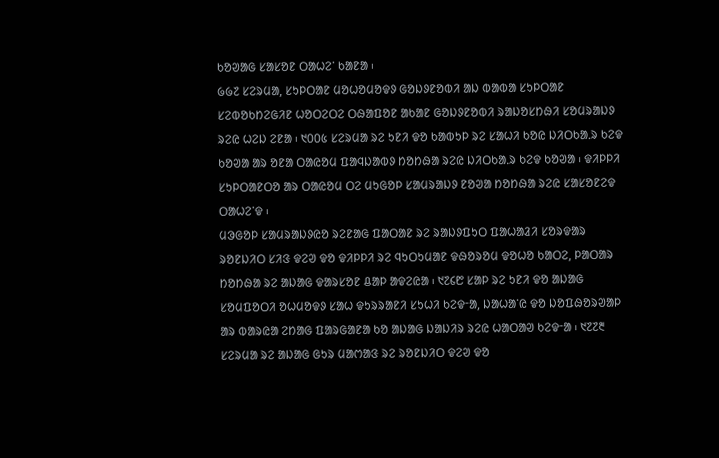ᱠᱚᱣᱟᱜ ᱥᱟᱥᱚᱱ ᱛᱟᱦᱮᱸ ᱠᱟᱱᱟ ᱾
᱙᱙᱗ ᱥᱮᱨᱢᱟ, ᱥᱩᱞᱛᱟᱱ ᱢᱚᱦᱚᱢᱚᱫᱽ ᱜᱚᱡᱽᱱᱚᱵᱤ ᱟᱡ ᱵᱟᱵᱟ ᱥᱩᱞᱛᱟᱱ ᱥᱮᱵᱚᱠᱴᱮᱜᱤᱱ ᱦᱚᱛᱮᱛᱮ ᱛᱷᱟᱯᱚᱱ ᱟᱠᱟᱱ ᱜᱚᱡᱽᱱᱚᱵᱤ ᱨᱟᱡᱚᱥᱴᱷᱤ ᱥᱚᱢᱨᱟᱡᱽ ᱨᱮᱭ ᱦᱮᱡ ᱮᱱᱟ ᱾ ᱑᱐᱐᱕ ᱥᱮᱨᱢᱟ ᱨᱮ ᱩᱱᱤ ᱫᱚ ᱠᱟᱵᱩᱞ ᱨᱮ ᱥᱟᱦᱤ ᱠᱚᱭ ᱡᱤᱛᱠᱟᱹᱨ ᱠᱮᱫ ᱠᱚᱣᱟ ᱟᱨ ᱚᱱᱟ ᱛᱟᱭᱚᱢ ᱯᱟᱧᱡᱟᱵᱽ ᱴᱚᱴᱷᱟ ᱨᱮᱭ ᱡᱤᱛᱠᱟᱹᱨ ᱠᱮᱫ ᱠᱚᱣᱟ ᱾ ᱫᱤᱞᱞᱤ ᱥᱩᱞᱛᱟᱱᱛᱚ ᱟᱨ ᱛᱟᱭᱚᱢ ᱛᱮ ᱢᱩᱜᱚᱞ ᱥᱟᱢᱨᱟᱡᱽ ᱱᱚᱣᱟ ᱴᱚᱴᱷᱟ ᱨᱮᱭ ᱥᱟᱥᱚᱱᱮᱫ ᱛᱟᱦᱮᱸᱫ ᱾
ᱢᱳᱜᱚᱞ ᱥᱟᱢᱨᱟᱡᱽᱭᱚ ᱨᱮᱱᱟᱜ ᱯᱟᱛᱟᱱ ᱨᱮ ᱨᱟᱡᱽᱯᱩᱛ ᱯᱟᱦᱟᱲᱤ ᱥᱚᱨᱫᱟᱨ ᱨᱚᱱᱡᱤᱛ ᱥᱤᱝ ᱫᱮᱣ ᱫᱚ ᱫᱤᱞᱞᱤ ᱨᱮ ᱧᱩᱛᱩᱢᱟᱱ ᱫᱷᱚᱨᱚᱢ ᱫᱚᱦᱚ ᱠᱟᱛᱮ, ᱞᱟᱛᱟᱨ ᱴᱚᱴᱷᱟ ᱨᱮ ᱟᱡᱟᱜ ᱫᱟᱨᱥᱚᱱ ᱪᱟᱞ ᱟᱫᱮᱭᱟ ᱾ ᱑᱗᱔᱘ ᱥᱟᱞ ᱨᱮ ᱩᱱᱤ ᱫᱚ ᱟᱡᱟᱜ ᱥᱚᱢᱯᱚᱛᱤ ᱚᱦᱢᱚᱫᱽ ᱥᱟᱦ ᱫᱩᱨᱨᱟᱱᱤ ᱥᱩᱦᱤ ᱠᱮᱫᱼᱟ, ᱡᱟᱦᱟᱸᱭ ᱫᱚ ᱡᱚᱯᱷᱚᱨᱣᱟᱞ ᱟᱨ ᱵᱟᱨᱭᱟ ᱮᱴᱟᱜ ᱯᱟᱨᱜᱟᱱᱟ ᱠᱚ ᱟᱡᱟᱜ ᱡᱟᱡᱤᱨ ᱨᱮᱭ ᱦᱟᱛᱟᱣ ᱠᱮᱫᱼᱟ ᱾ ᱑᱗᱗᱓ ᱥᱮᱨᱢᱟ ᱨᱮ ᱟᱡᱟᱜ ᱜᱩᱨ ᱢᱟᱬᱟᱝ ᱨᱮ ᱨᱚᱱᱡᱤᱛ ᱫᱮᱣ ᱫᱚ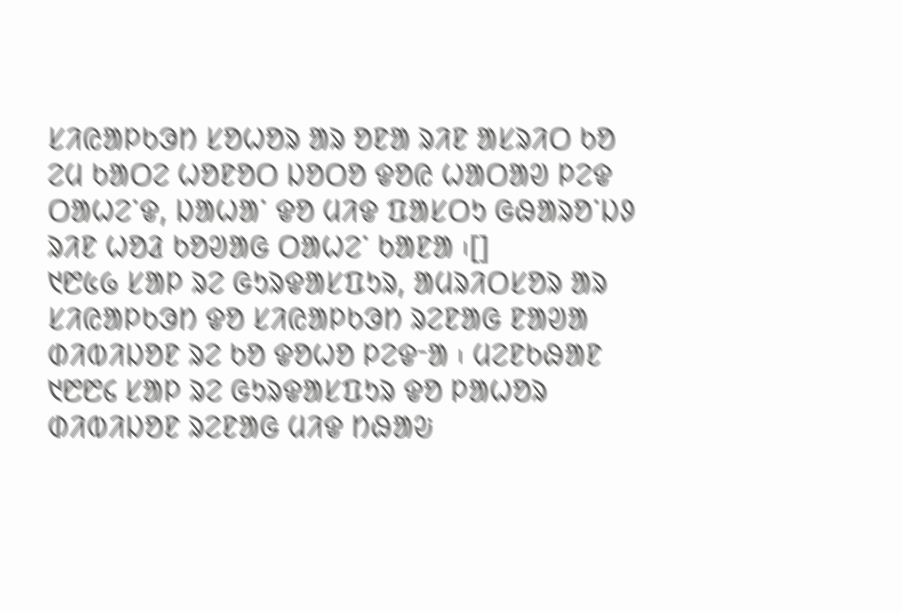ᱥᱤᱭᱟᱞᱠᱳᱴ ᱥᱚᱦᱚᱨ ᱟᱨ ᱚᱱᱟ ᱨᱤᱱ ᱟᱥᱨᱤᱛ ᱠᱚ ᱮᱢ ᱠᱟᱛᱮ ᱦᱚᱱᱚᱛ ᱡᱚᱛᱚ ᱫᱚᱭ ᱦᱟᱛᱟᱣ ᱞᱮᱫ ᱛᱟᱦᱮᱸᱫ, ᱡᱟᱦᱟᱸ ᱫᱚ ᱢᱤᱫ ᱯᱟᱥᱛᱩ ᱜᱷᱟᱨᱚᱸᱡᱽ ᱨᱤᱱ ᱦᱚᱲ ᱠᱚᱣᱟᱜ ᱛᱟᱦᱮᱸ ᱠᱟᱱᱟ ᱾[]
᱑᱘᱕᱙ ᱥᱟᱞ ᱨᱮ ᱜᱩᱨᱫᱟᱥᱯᱩᱨ, ᱟᱢᱨᱤᱛᱥᱚᱨ ᱟᱨ ᱥᱤᱭᱟᱞᱠᱳᱴ ᱫᱚ ᱥᱤᱭᱟᱞᱠᱳᱴ ᱨᱮᱱᱟᱜ ᱱᱟᱣᱟ ᱰᱤᱵᱤᱡᱚᱱ ᱨᱮ ᱠᱚ ᱫᱚᱦᱚ ᱞᱮᱫᱼᱟ ᱾ ᱢᱮᱱᱠᱷᱟᱱ ᱑᱘᱘᱔ ᱥᱟᱞ ᱨᱮ ᱜᱩᱨᱫᱟᱥᱯᱩᱨ ᱫᱚ ᱞᱟᱦᱚᱨ ᱰᱤᱵᱤᱡᱚᱱ ᱨᱮᱱᱟᱜ ᱢᱤᱫ ᱴᱷᱟᱶ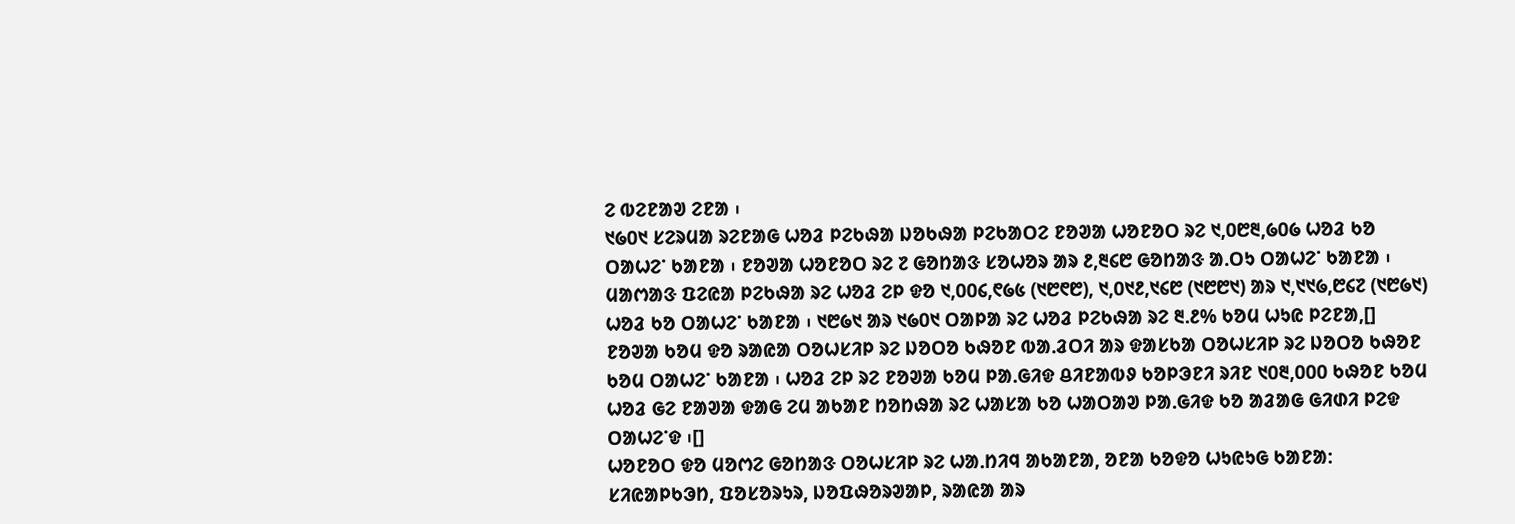ᱮ ᱵᱮᱱᱟᱣ ᱮᱱᱟ ᱾
᱑᱙᱐᱑ ᱥᱮᱨᱢᱟ ᱨᱮᱱᱟᱜ ᱦᱚᱲ ᱞᱮᱠᱷᱟ ᱡᱚᱠᱷᱟ ᱞᱮᱠᱟᱛᱮ ᱱᱚᱣᱟ ᱦᱚᱱᱚᱛ ᱨᱮ ᱑,᱐᱘᱓,᱙᱐᱙ ᱦᱚᱲ ᱠᱚ ᱛᱟᱦᱮᱸ ᱠᱟᱱᱟ ᱾ ᱱᱚᱣᱟ ᱦᱚᱱᱚᱛ ᱨᱮ ᱗ ᱜᱚᱴᱟᱝ ᱥᱚᱦᱚᱨ ᱟᱨ ᱒,᱓᱔᱘ ᱜᱚᱴᱟᱝ ᱟᱹᱛᱩ ᱛᱟᱦᱮᱸ ᱠᱟᱱᱟ ᱾ ᱢᱟᱬᱟᱝ ᱯᱮᱭᱟ ᱞᱮᱠᱷᱟ ᱨᱮ ᱦᱚᱲ ᱮᱞ ᱫᱚ ᱑,᱐᱐᱔,᱖᱙᱕ (᱑᱘᱖᱘), ᱑,᱐᱑᱒,᱑᱔᱘ (᱑᱘᱘᱑) ᱟᱨ ᱑,᱑᱑᱙,᱘᱔᱗ (᱑᱘᱙᱑) ᱦᱚᱲ ᱠᱚ ᱛᱟᱦᱮᱸ ᱠᱟᱱᱟ ᱾ ᱑᱘᱙᱑ ᱟᱨ ᱑᱙᱐᱑ ᱛᱟᱞᱟ ᱨᱮ ᱦᱚᱲ ᱞᱮᱠᱷᱟ ᱨᱮ ᱓.᱒% ᱠᱚᱢ ᱦᱩᱭ ᱞᱮᱱᱟ,[] ᱱᱚᱣᱟ ᱠᱚᱢ ᱫᱚ ᱨᱟᱭᱟ ᱛᱚᱦᱥᱤᱞ ᱨᱮ ᱡᱚᱛᱚ ᱠᱷᱚᱱ ᱵᱟᱹᱲᱛᱤ ᱟᱨ ᱫᱟᱥᱠᱟ ᱛᱚᱦᱥᱤᱞ ᱨᱮ ᱡᱚᱛᱚ ᱠᱷᱚᱱ ᱠᱚᱢ ᱛᱟᱦᱮᱸ ᱠᱟᱱᱟ ᱾ ᱦᱚᱲ ᱮᱞ ᱨᱮ ᱱᱚᱣᱟ ᱠᱚᱢ ᱞᱟᱹᱜᱤᱫ ᱪᱤᱱᱟᱵᱽ ᱠᱚᱞᱳᱱᱤ ᱨᱤᱱ ᱑᱐᱓,᱐᱐᱐ ᱠᱷᱚᱱ ᱠᱚᱢ ᱦᱚᱲ ᱜᱮ ᱱᱟᱣᱟ ᱫᱟᱜ ᱮᱢ ᱟᱠᱟᱱ ᱴᱚᱴᱷᱟ ᱨᱮ ᱦᱟᱥᱟ ᱠᱚ ᱦᱟᱛᱟᱣ ᱞᱟᱹᱜᱤᱫ ᱠᱚ ᱟᱲᱟᱜ ᱜᱤᱰᱤ ᱞᱮᱫ ᱛᱟᱦᱮᱸᱫ ᱾[]
ᱦᱚᱱᱚᱛ ᱫᱚ ᱢᱚᱬᱮ ᱜᱚᱴᱟᱝ ᱛᱚᱦᱥᱤᱞ ᱨᱮ ᱦᱟᱹᱴᱤᱧ ᱟᱠᱟᱱᱟ, ᱚᱱᱟ ᱠᱚᱫᱚ ᱦᱩᱭᱩᱜ ᱠᱟᱱᱟ: ᱥᱤᱭᱟᱞᱠᱳᱴ, ᱯᱚᱥᱚᱨᱩᱨ, ᱡᱚᱯᱷᱚᱨᱣᱟᱞ, ᱨᱟᱭᱟ ᱟᱨ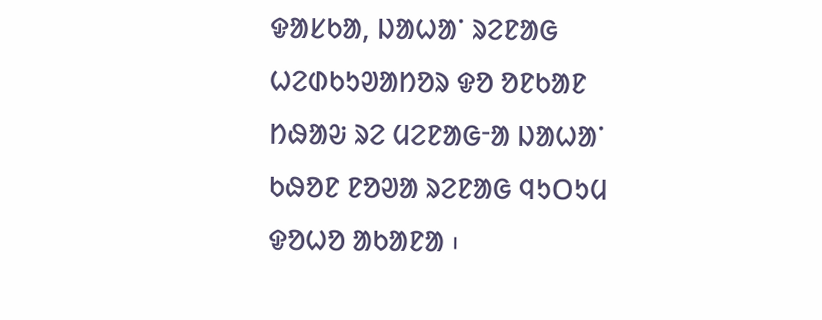ᱫᱟᱥᱠᱟ, ᱡᱟᱦᱟᱸ ᱨᱮᱱᱟᱜ ᱦᱮᱰᱠᱩᱣᱟᱴᱚᱨ ᱫᱚ ᱚᱱᱠᱟᱱ ᱴᱷᱟᱶ ᱨᱮ ᱢᱮᱱᱟᱜᱼᱟ ᱡᱟᱦᱟᱸ ᱠᱷᱚᱱ ᱱᱚᱣᱟ ᱨᱮᱱᱟᱜ ᱧᱩᱛᱩᱢ ᱫᱚᱦᱚ ᱟᱠᱟᱱᱟ ᱾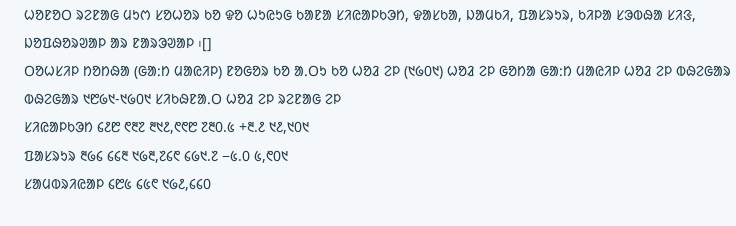ᱦᱚᱱᱚᱛ ᱨᱮᱱᱟᱜ ᱢᱩᱬ ᱥᱚᱦᱚᱨ ᱠᱚ ᱫᱚ ᱦᱩᱭᱩᱜ ᱠᱟᱱᱟ ᱥᱤᱭᱟᱞᱠᱳᱴ, ᱫᱟᱥᱠᱟ, ᱡᱟᱢᱠᱤ, ᱯᱟᱥᱨᱩᱨ, ᱠᱤᱞᱟ ᱥᱳᱵᱷᱟ ᱥᱤᱝ, ᱡᱚᱯᱷᱚᱨᱣᱟᱞ ᱟᱨ ᱱᱟᱨᱳᱣᱟᱞ ᱾[]
ᱛᱚᱦᱥᱤᱞ ᱴᱚᱴᱷᱟ (ᱜᱟᱺᱴ ᱢᱟᱭᱤᱞ) ᱱᱚᱜᱚᱨ ᱠᱚ ᱟᱹᱛᱩ ᱠᱚ ᱦᱚᱲ ᱮᱞ (᱑᱙᱐᱑) ᱦᱚᱲ ᱮᱞ ᱜᱚᱴᱟ ᱜᱟᱺᱴ ᱢᱟᱭᱤᱞ ᱦᱚᱲ ᱮᱞ ᱵᱷᱮᱜᱟᱨ ᱵᱷᱮᱜᱟᱨ ᱑᱘᱙᱑-᱑᱙᱐᱑ ᱥᱤᱠᱷᱱᱟᱹᱛ ᱦᱚᱲ ᱮᱞ ᱨᱮᱱᱟᱜ ᱮᱞ
ᱥᱤᱭᱟᱞᱠᱳᱴ ᱔᱒᱘ ᱖᱓᱗ ᱓᱑᱒,᱖᱖᱘ ᱗᱓᱐.᱕ +᱓.᱒ ᱑᱒,᱑᱐᱑
ᱯᱟᱥᱨᱩᱨ ᱓᱙᱔ ᱔᱔᱓ ᱑᱙᱓,᱗᱔᱖ ᱔᱙᱑.᱗ −᱕.᱐ ᱕,᱖᱐᱑
ᱥᱟᱢᱵᱨᱤᱭᱟᱞ ᱔᱘᱕ ᱔᱕᱖ ᱑᱙᱒,᱔᱔᱐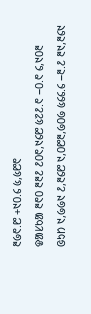᱓᱙᱖.᱘ +᱑᱐.᱔ ᱕,᱕᱘᱖
ᱫᱟᱥᱠᱟ ᱓᱖᱐ ᱓᱓᱒ ᱒᱐᱖,᱑᱔᱘ ᱕᱗᱒.᱖ −᱐.᱖ ᱔,᱑᱐᱓
ᱜᱩᱴ ᱑,᱙᱙᱑ ᱒,᱓᱔᱘ ᱑,᱐᱘᱓,᱙᱐᱙ ᱕᱔᱔.᱔ −᱓.᱒ ᱓᱑,᱓᱔᱑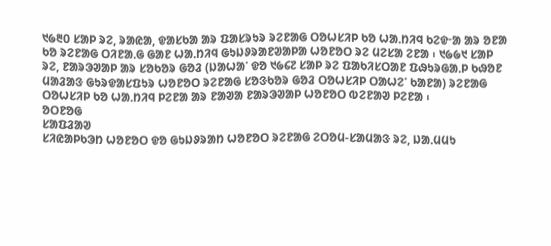᱑᱙᱓᱐ ᱥᱟᱞ ᱨᱮ, ᱨᱟᱭᱟ, ᱫᱟᱥᱠᱟ ᱟᱨ ᱯᱟᱥᱨᱩᱨ ᱨᱮᱱᱟᱜ ᱛᱚᱦᱥᱤᱞ ᱠᱚ ᱦᱟᱹᱴᱤᱧ ᱠᱮᱫᱼᱟ ᱟᱨ ᱚᱱᱟ ᱠᱚ ᱨᱮᱱᱟᱜ ᱛᱤᱱᱟᱹᱜ ᱜᱟᱱ ᱦᱟᱹᱴᱤᱧ ᱜᱩᱡᱽᱨᱟᱱᱣᱟᱞᱟ ᱦᱚᱱᱚᱛ ᱨᱮ ᱢᱮᱥᱟ ᱮᱱᱟ ᱾ ᱑᱙᱙᱑ ᱥᱟᱞ ᱨᱮ, ᱱᱟᱨᱳᱣᱟᱞ ᱟᱨ ᱥᱚᱠᱚᱨ ᱜᱚᱲ (ᱡᱟᱦᱟᱸ ᱫᱚ ᱑᱙᱔᱗ ᱥᱟᱞ ᱨᱮ ᱯᱟᱠᱤᱥᱛᱟᱱ ᱯᱷᱩᱨᱜᱟᱹᱞ ᱠᱷᱚᱱ ᱢᱟᱲᱟᱝ ᱜᱩᱨᱫᱟᱥᱯᱩᱨ ᱦᱚᱱᱚᱛ ᱨᱮᱱᱟᱜ ᱥᱚᱝᱠᱚᱨ ᱜᱚᱲ ᱛᱚᱦᱥᱤᱞ ᱛᱟᱦᱮᱸ ᱠᱟᱱᱟ) ᱨᱮᱱᱟᱜ ᱛᱚᱦᱥᱤᱞ ᱠᱚ ᱦᱟᱹᱴᱤᱧ ᱞᱮᱱᱟ ᱟᱨ ᱱᱟᱣᱟ ᱱᱟᱨᱳᱣᱟᱞ ᱦᱚᱱᱚᱛ ᱵᱮᱱᱟᱣ ᱞᱮᱱᱟ ᱾
ᱚᱛᱱᱚᱜ
ᱥᱟᱯᱲᱟᱣ
ᱥᱤᱭᱟᱞᱠᱳᱴ ᱦᱚᱱᱚᱛ ᱫᱚ ᱜᱩᱡᱽᱨᱟᱴ ᱦᱚᱱᱚᱛ ᱨᱮᱱᱟᱜ ᱮᱛᱚᱢ-ᱥᱟᱢᱟᱝ ᱨᱮ, ᱡᱟᱹᱢᱢᱩ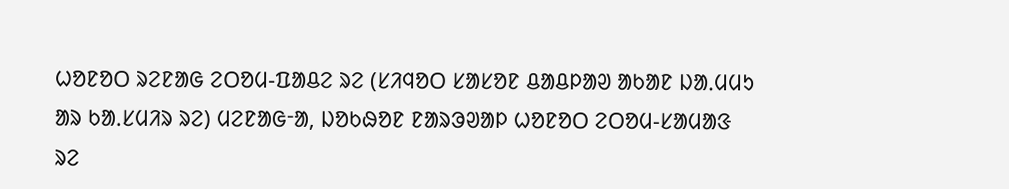ᱦᱚᱱᱚᱛ ᱨᱮᱱᱟᱜ ᱮᱛᱚᱢ-ᱯᱟᱪᱮ ᱨᱮ (ᱥᱤᱧᱚᱛ ᱥᱟᱥᱚᱱ ᱪᱟᱪᱞᱟᱣ ᱟᱠᱟᱱ ᱡᱟᱹᱢᱢᱩ ᱟᱨ ᱠᱟᱹᱥᱢᱤᱨ ᱨᱮ) ᱢᱮᱱᱟᱜᱼᱟ, ᱡᱚᱠᱷᱚᱱ ᱱᱟᱨᱳᱣᱟᱞ ᱦᱚᱱᱚᱛ ᱮᱛᱚᱢ-ᱥᱟᱢᱟᱝ ᱨᱮ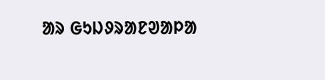ᱟᱨ ᱜᱩᱡᱽᱨᱟᱱᱣᱟᱞᱟ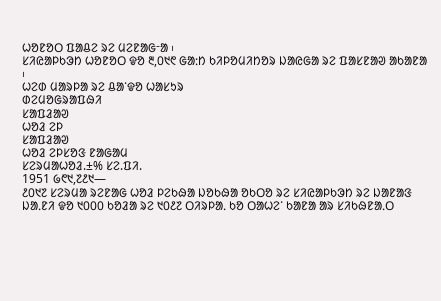ᱦᱚᱱᱚᱛ ᱯᱟᱪᱮ ᱨᱮ ᱢᱮᱱᱟᱜᱼᱟ ᱾
ᱥᱤᱭᱟᱞᱠᱳᱴ ᱦᱚᱱᱚᱛ ᱫᱚ ᱓,᱐᱑᱖ ᱜᱟᱺᱴ ᱠᱤᱞᱚᱢᱤᱴᱚᱨ ᱡᱟᱭᱜᱟ ᱨᱮ ᱯᱟᱥᱱᱟᱣ ᱟᱠᱟᱱᱟ ᱾
ᱦᱮᱰ ᱢᱟᱨᱞᱟ ᱨᱮ ᱪᱟᱸᱫᱚ ᱦᱟᱥᱩᱨ
ᱰᱮᱢᱚᱜᱨᱟᱯᱷᱤ
ᱥᱟᱯᱲᱟᱣ
ᱦᱚᱲ ᱮᱞ
ᱥᱟᱯᱲᱟᱣ
ᱦᱚᱲ ᱮᱞᱥᱚᱝ ᱱᱟᱜᱟᱢ
ᱥᱮᱨᱢᱟᱦᱚᱲ.±% ᱥᱮ.ᱯᱤ.
1951 ᱙᱖᱑,᱗᱒᱑—
᱒᱐᱑᱗ ᱥᱮᱨᱢᱟ ᱨᱮᱱᱟᱜ ᱦᱚᱲ ᱞᱮᱠᱷᱟ ᱡᱚᱠᱷᱟ ᱚᱠᱛᱚ ᱨᱮ ᱥᱤᱭᱟᱞᱠᱳᱴ ᱨᱮ ᱡᱟᱱᱟᱝ ᱡᱟᱹᱱᱤ ᱫᱚ ᱑᱐᱐᱐ ᱠᱚᱲᱟ ᱨᱮ ᱑᱐᱒᱗ ᱛᱤᱨᱞᱟᱹ ᱠᱚ ᱛᱟᱦᱮᱸ ᱠᱟᱱᱟ ᱟᱨ ᱥᱤᱠᱷᱱᱟᱹᱛ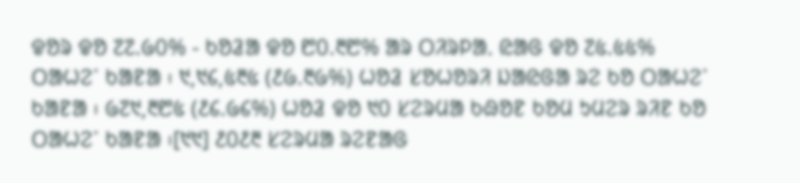ᱫᱚᱨ ᱫᱚ ᱗᱗.᱙᱐% - ᱠᱚᱲᱟ ᱫᱚ ᱘᱐.᱓᱘% ᱟᱨ ᱛᱤᱨᱞᱟᱹ ᱭᱟᱜ ᱫᱚ ᱗᱕.᱕᱕% ᱛᱟᱦᱮᱸ ᱠᱟᱱᱟ ᱾ ᱑,᱑᱔,᱕᱓᱕ (᱒᱙.᱓᱙%) ᱦᱚᱲ ᱥᱚᱦᱚᱨᱤ ᱡᱟᱭᱜᱟ ᱨᱮ ᱠᱚ ᱛᱟᱦᱮᱸ ᱠᱟᱱᱟ ᱾ ᱙᱗᱑,᱓᱘᱕ (᱒᱔.᱙᱔%) ᱦᱚᱲ ᱫᱚ ᱑᱐ ᱥᱮᱨᱢᱟ ᱠᱷᱚᱱ ᱠᱚᱢ ᱩᱢᱮᱨ ᱨᱤᱱ ᱠᱚ ᱛᱟᱦᱮᱸ ᱠᱟᱱᱟ ᱾[᱑᱑] ᱒᱐᱒᱓ ᱥᱮᱨᱢᱟ ᱨᱮᱱᱟᱜ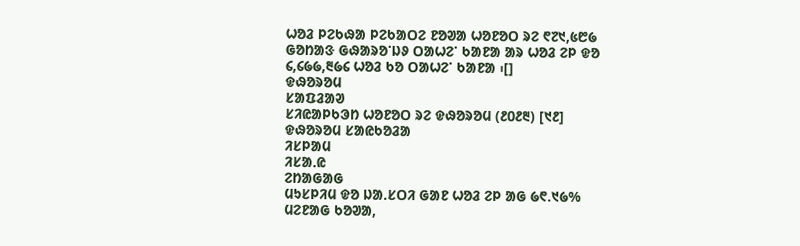ᱦᱚᱲ ᱞᱮᱠᱷᱟ ᱞᱮᱠᱟᱛᱮ ᱱᱚᱣᱟ ᱦᱚᱱᱚᱛ ᱨᱮ ᱖᱗᱑,᱕᱘᱙ ᱜᱚᱴᱟᱝ ᱜᱷᱟᱨᱚᱸᱡᱽ ᱛᱟᱦᱮᱸ ᱠᱟᱱᱟ ᱟᱨ ᱦᱚᱲ ᱮᱞ ᱫᱚ ᱔,᱔᱙᱙,᱓᱙᱔ ᱦᱚᱲ ᱠᱚ ᱛᱟᱦᱮᱸ ᱠᱟᱱᱟ ᱾[]
ᱫᱷᱚᱨᱚᱢ
ᱥᱟᱯᱲᱟᱣ
ᱥᱤᱭᱟᱞᱠᱳᱴ ᱦᱚᱱᱚᱛ ᱨᱮ ᱫᱷᱚᱨᱚᱢ (᱒᱐᱒᱓) [᱑᱒]
ᱫᱷᱚᱨᱚᱢ ᱥᱟᱭᱠᱚᱲᱟ
ᱤᱥᱞᱟᱢ
ᱤᱥᱟᱹᱭ
ᱮᱴᱟᱜᱟᱜ
ᱢᱩᱥᱞᱤᱢ ᱫᱚ ᱡᱟᱹᱥᱛᱤ ᱜᱟᱱ ᱦᱚᱲ ᱮᱞ ᱟᱜ ᱙᱖.᱑᱙% ᱢᱮᱱᱟᱜ ᱠᱚᱣᱟ,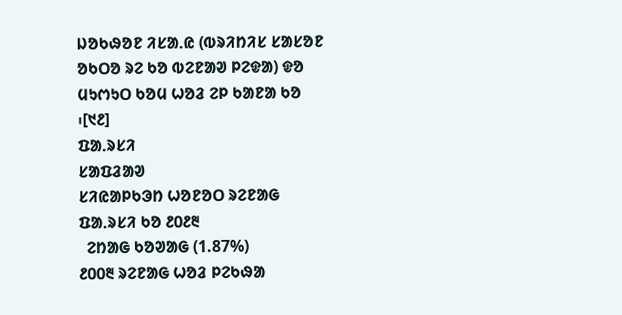ᱡᱚᱠᱷᱚᱱ ᱤᱥᱟᱹᱭ (ᱵᱨᱤᱴᱤᱥ ᱥᱟᱥᱚᱱ ᱚᱠᱛᱚ ᱨᱮ ᱠᱚ ᱵᱮᱱᱟᱣ ᱞᱮᱫᱟ) ᱫᱚ ᱢᱩᱬᱩᱛ ᱠᱚᱢ ᱦᱚᱲ ᱮᱞ ᱠᱟᱱᱟ ᱠᱚ ᱾[᱑᱒]
ᱯᱟᱹᱨᱥᱤ
ᱥᱟᱯᱲᱟᱣ
ᱥᱤᱭᱟᱞᱠᱳᱴ ᱦᱚᱱᱚᱛ ᱨᱮᱱᱟᱜ ᱯᱟᱹᱨᱥᱤ ᱠᱚ ᱒᱐᱒᱓
  ᱮᱴᱟᱜ ᱠᱚᱣᱟᱜ (1.87%)
᱒᱐᱐᱓ ᱨᱮᱱᱟᱜ ᱦᱚᱲ ᱞᱮᱠᱷᱟ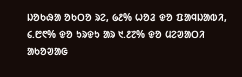ᱡᱚᱠᱷᱟ ᱚᱠᱛᱚ ᱨᱮ, ᱙᱒% ᱦᱚᱲ ᱫᱚ ᱯᱟᱧᱡᱟᱵᱤ, ᱔.᱘᱖% ᱫᱚ ᱩᱨᱫᱩ ᱟᱨ ᱑.᱒᱗% ᱫᱚ ᱢᱮᱣᱟᱛᱤ ᱟᱠᱚᱣᱟᱜ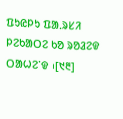ᱯᱩᱭᱞᱩ ᱯᱟᱹᱨᱥᱤ ᱞᱮᱠᱟᱛᱮ ᱠᱚ ᱨᱚᱲᱮᱫ ᱛᱟᱦᱮᱸᱫ ᱾[᱑᱓]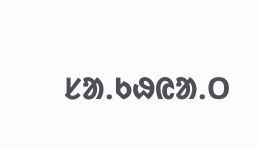ᱥᱟᱹᱠᱷᱭᱟᱹᱛ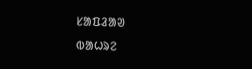ᱥᱟᱯᱲᱟᱣ
ᱵᱟᱦᱨᱮ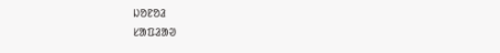ᱡᱚᱱᱚᱲ
ᱥᱟᱯᱲᱟᱣ